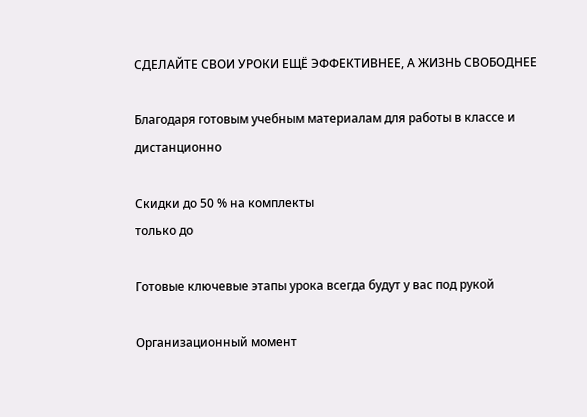СДЕЛАЙТЕ СВОИ УРОКИ ЕЩЁ ЭФФЕКТИВНЕЕ, А ЖИЗНЬ СВОБОДНЕЕ

Благодаря готовым учебным материалам для работы в классе и дистанционно

Скидки до 50 % на комплекты
только до

Готовые ключевые этапы урока всегда будут у вас под рукой

Организационный момент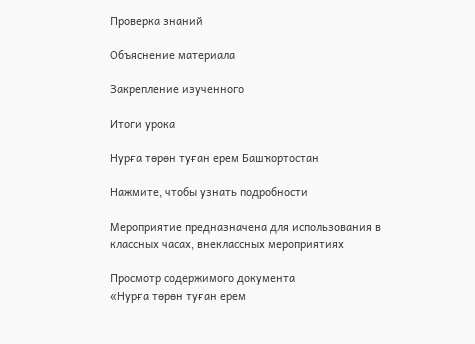Проверка знаний

Объяснение материала

Закрепление изученного

Итоги урока

Нурға төрөн туған ерем Башҡортостан

Нажмите, чтобы узнать подробности

Мероприятие предназначена для использования в классных часах, внеклассных мероприятиях

Просмотр содержимого документа
«Нурға төрөн туған ерем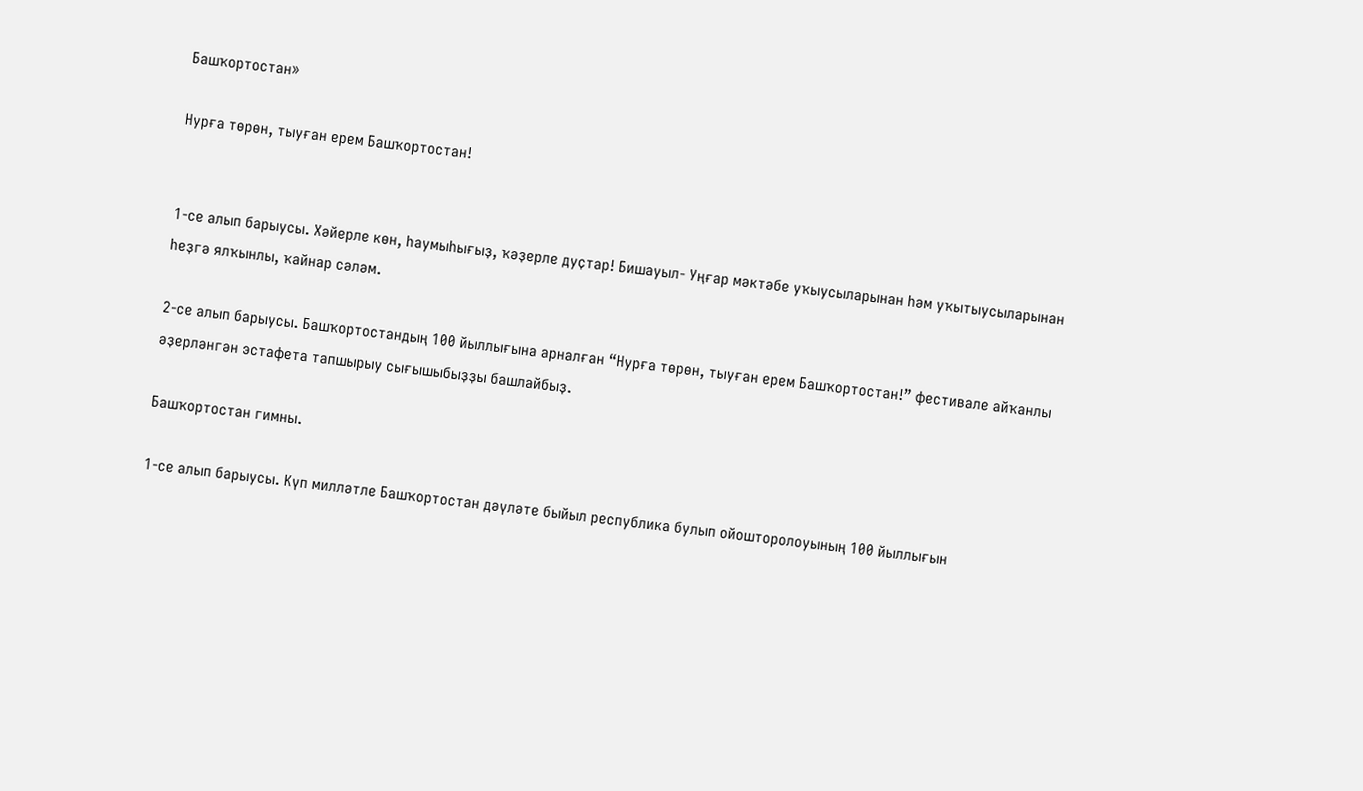Башҡортостан»

Нурға төрөн, тыуған ерем Башҡортостан!


1-се алып барыусы. Хәйерле көн, һаумыһығыҙ, ҡәҙерле дуҫтар! Бишауыл- Уңғар мәктәбе уҡыусыларынан һәм уҡытыусыларынан һеҙгә ялҡынлы, ҡайнар сәләм.

2-се алып барыусы. Башҡортостандың 100 йыллығына арналған “Нурға төрөн, тыуған ерем Башҡортостан!” фестивале айҡанлы әҙерләнгән эстафета тапшырыу сығышыбыҙҙы башлайбыҙ.

Башҡортостан гимны.

1-се алып барыусы. Күп милләтле Башҡортостан дәүләте быйыл республика булып ойошторолоуының 100 йыллығын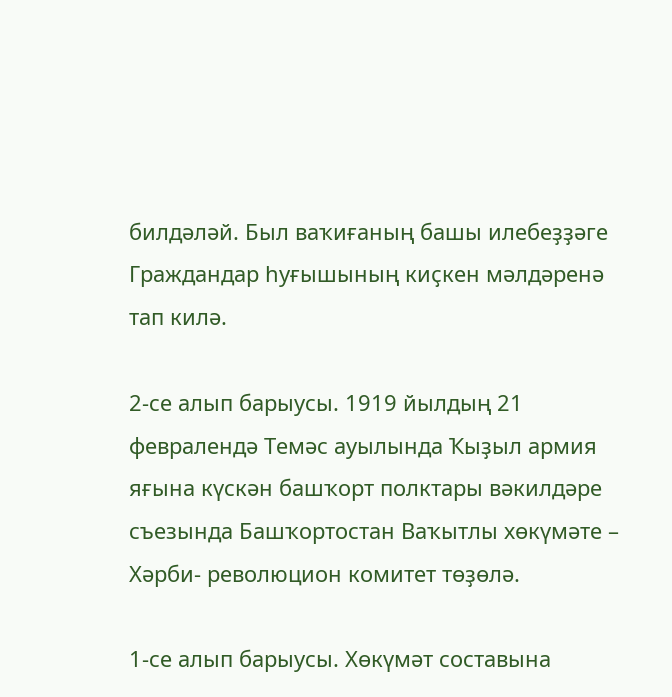билдәләй. Был ваҡиғаның башы илебеҙҙәге Граждандар һуғышының киҫкен мәлдәренә тап килә.

2-се алып барыусы. 1919 йылдың 21 февралендә Темәс ауылында Ҡыҙыл армия яғына күскән башҡорт полктары вәкилдәре съезында Башҡортостан Ваҡытлы хөкүмәте – Хәрби- революцион комитет төҙөлә.

1-се алып барыусы. Хөкүмәт составына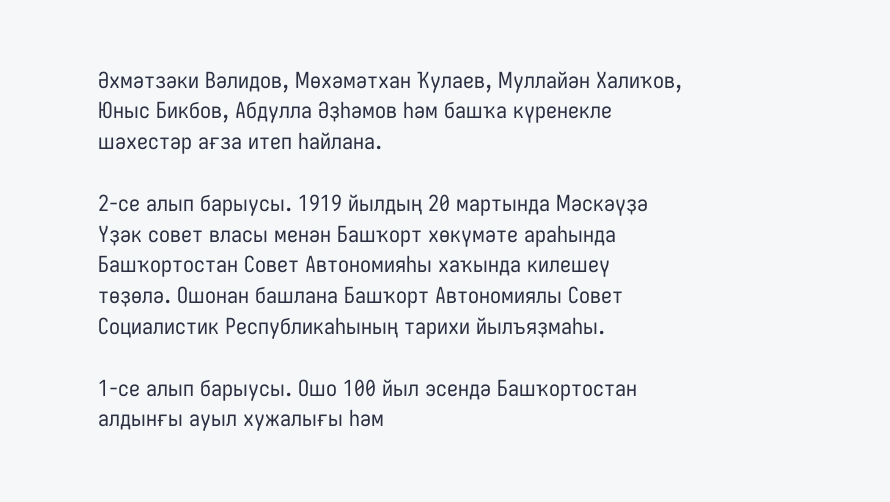Әхмәтзәки Вәлидов, Мөхәмәтхан Ҡулаев, Муллайән Халиҡов, Юныс Бикбов, Абдулла Әҙһәмов һәм башҡа күренекле шәхестәр ағза итеп һайлана.

2-се алып барыусы. 1919 йылдың 20 мартында Мәскәүҙә Үҙәк совет власы менән Башҡорт хөкүмәте араһында Башҡортостан Совет Автономияһы хаҡында килешеү төҙөлә. Ошонан башлана Башҡорт Автономиялы Совет Социалистик Республикаһының тарихи йылъяҙмаһы.

1-се алып барыусы. Ошо 100 йыл эсендә Башҡортостан алдынғы ауыл хужалығы һәм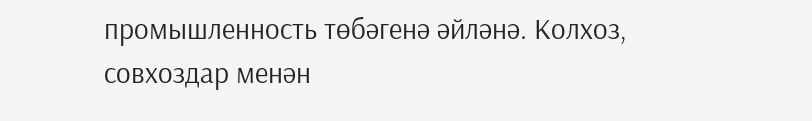промышленность төбәгенә әйләнә. Колхоз, совхоздар менән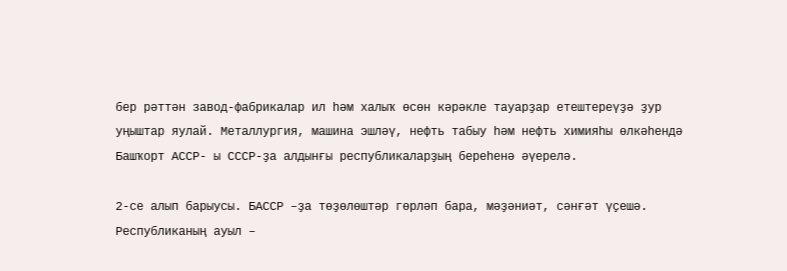бер рәттән завод-фабрикалар ил һәм халыҡ өсөн кәрәкле тауарҙар етештереүҙә ҙур уңыштар яулай. Металлургия, машина эшләү, нефть табыу һәм нефть химияһы өлкәһендә Башҡорт АССР- ы СССР-ҙа алдынғы республикаларҙың береһенә әүерелә.

2-се алып барыусы. БАССР –ҙа төҙөлөштәр гөрләп бара, мәҙәниәт, сәнғәт үҫешә. Республиканың ауыл –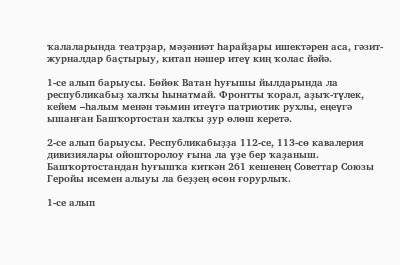ҡалаларында театрҙар, мәҙәниәт һарайҙары ишектәрен аса, гәзит-журналдар баҫтырыу, китап нәшер итеү киң ҡолас йәйә.

1-се алып барыусы. Бөйөк Ватан һуғышы йылдарында ла республикабыҙ халҡы һынатмай. Фронтты ҡорал, аҙыҡ-түлек, кейем –һалым менән тәьмин итеүгә патриотик рухлы, еңеүгә ышанған Башҡортостан халҡы ҙур өлөш керетә.

2-се алып барыусы. Республикабыҙҙа 112-се, 113-сө кавалерия дивизиялары ойошторолоу ғына ла үҙе бер ҡаҙаныш. Башҡортостандан һуғышҡа киткән 261 кешенең Советтар Союзы Геройы исемен алыуы ла беҙҙең өсөн ғорурлыҡ.

1-се алып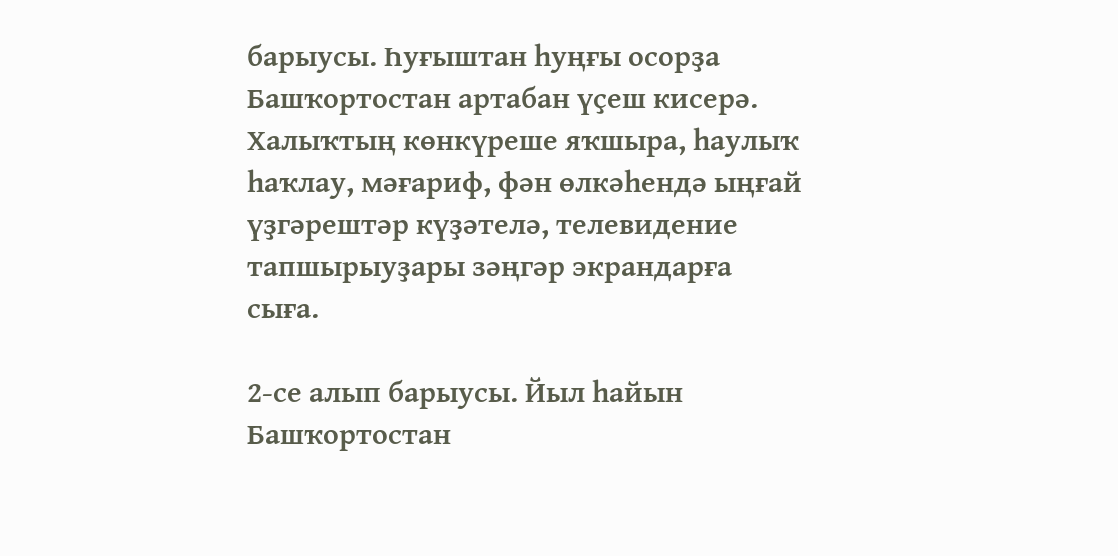барыусы. Һуғыштан һуңғы осорҙа Башҡортостан артабан үҫеш кисерә. Халыҡтың көнкүреше яҡшыра, һаулыҡ һаҡлау, мәғариф, фән өлкәһендә ыңғай үҙгәрештәр күҙәтелә, телевидение тапшырыуҙары зәңгәр экрандарға сыға.

2-се алып барыусы. Йыл һайын Башҡортостан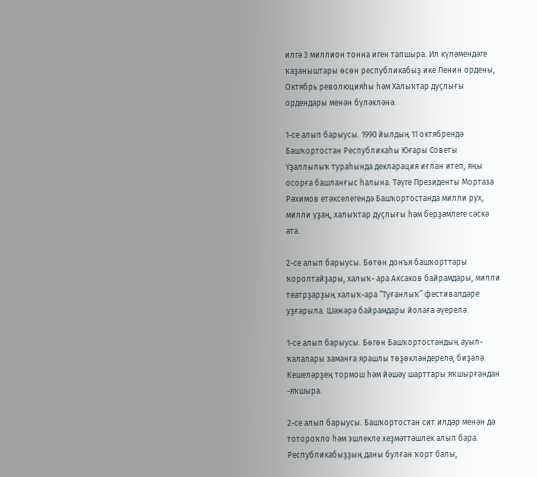илгә 3 миллион тонна иген тапшыра. Ил күләмендәге ҡаҙаныштары өсөн республикабыҙ ике Ленин ордены, Октябрь революцияһы һәм Халыҡтар дуҫлығы ордендары менән бүләкләнә.

1-се алып барыусы. 1990 йылдың 11 октябрендә Башҡортостан Республикаһы Юғары Советы Үҙаллылыҡ тураһында декларация иғлан итеп, яңы осорға башланғыс һалына. Тәүге Президенты Мортаза Рәхимов етәкселегендә Башҡортостанда милли рух, милли үҙаң, халыҡтар дуҫлығы һәм берҙәмлеге сәскә ата.

2-се алып барыусы. Бөтөн донъя башҡорттары ҡоролтайҙары, халыҡ- ара Аксаков байрамдары, милли театрҙарҙың халыҡ-ара “Туғанлыҡ” фестивалдәре уҙғарыла. Шәжәрә байрамдары йолаға әүерелә.

1-се алып барыусы. Бөгөн Башҡортостандың ауыл- ҡалалары заманға ярашлы төҙөкләндерелә, биҙәлә. Кешеләрҙең тормош һәм йәшәү шарттары яҡшырғандан -яҡшыра.

2-се алып барыусы. Башҡортостан сит илдәр менән дә тотороҡло һәм эшлекле хеҙмәттәшлек алып бара. Республикабыҙҙың даны булған ҡорт балы,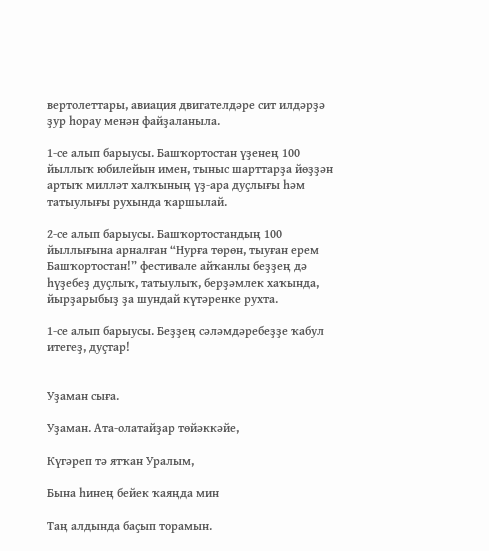вертолеттары, авиация двигателдәре сит илдәрҙә ҙур һорау менән файҙаланыла.

1-се алып барыусы. Башҡортостан үҙенең 100 йыллыҡ юбилейын имен, тыныс шарттарҙа йөҙҙән артыҡ милләт халҡының үҙ-ара дуҫлығы һәм татыулығы рухында ҡаршылай.

2-се алып барыусы. Башҡортостандың 100 йыллығына арналған “Нурға төрөн, тыуған ерем Башҡортостан!” фестивале айҡанлы беҙҙең дә һүҙебеҙ дуҫлыҡ, татыулыҡ, берҙәмлек хаҡында, йырҙарыбыҙ ҙа шундай күтәренке рухта.

1-се алып барыусы. Беҙҙең сәләмдәребеҙҙе ҡабул итегеҙ, дуҫтар!


Уҙаман сыға.

Уҙаман. Ата-олатайҙар төйәккәйе,

Күгәреп тә ятҡан Уралым,

Бына һинең бейек ҡаяңда мин

Таң алдында баҫып торамын.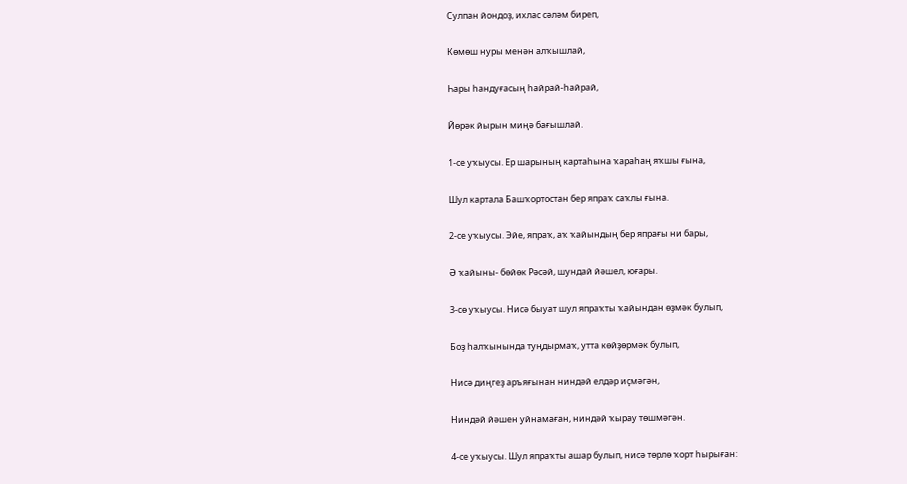Сулпан йондоҙ, ихлас сәләм биреп,

Көмөш нуры менән алҡышлай,

Һары һандуғасың һайрай-һайрай,

Йөрәк йырын миңә бағышлай.

1-се уҡыусы. Ер шарының картаһына ҡараһаң яҡшы ғына,

Шул картала Башҡортостан бер япраҡ саҡлы ғына.

2-се уҡыусы. Эйе, япраҡ, аҡ ҡайындың бер япрағы ни бары,

Ә ҡайыны- бөйөк Рәсәй, шундай йәшел, юғары.

3-сө уҡыусы. Нисә быуат шул япраҡты ҡайындан өҙмәк булып,

Боҙ һалҡынында туңдырмаҡ, утта көйҙөрмәк булып,

Нисә диңгеҙ аръяғынан ниндәй елдәр иҫмәгән,

Ниндәй йәшен уйнамаған, ниндәй ҡырау төшмәгән.

4-се уҡыусы. Шул япраҡты ашар булып, нисә төрлө ҡорт һырыған: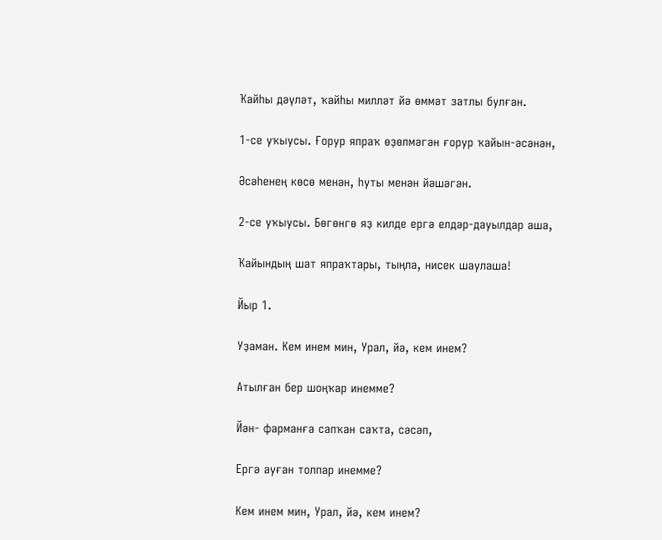Ҡайһы дәүләт, ҡайһы милләт йә өммәт затлы булған.

1-се уҡыусы. Ғорур япраҡ өҙөлмәгән ғорур ҡайын-әсәнән,

Әсәһенең көсө менән, һуты менән йәшәгән.

2-се уҡыусы. Бөгөнгө яҙ килде ергә елдәр-дауылдар аша,

Ҡайындың шат япраҡтары, тыңла, нисек шаулаша!

Йыр 1.

Уҙаман. Кем инем мин, Урал, йә, кем инем?

Атылған бер шоңҡар инемме?

Йән- фарманға сапҡан саҡта, сәсәп,

Ергә ауған толпар инемме?

Кем инем мин, Урал, йә, кем инем?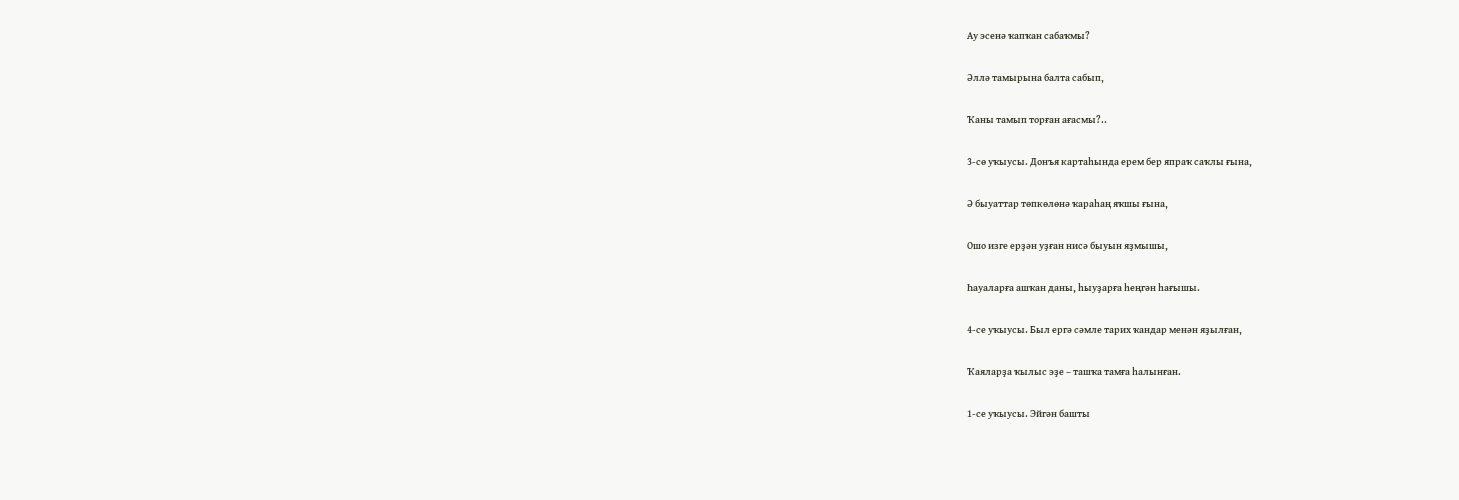Ау эсенә ҡапҡан сабаҡмы?

Әллә тамырына балта сабып,

Ҡаны тамып торған ағасмы?..

3-сө уҡыусы. Донъя картаһында ерем бер япраҡ саҡлы ғына,

Ә быуаттар төпкөлөнә ҡараһаң яҡшы ғына,

Ошо изге ерҙән уҙған нисә быуын яҙмышы,

Һауаларға ашҡан даны, һыуҙарға һеңгән һағышы.

4-се уҡыусы. Был ергә сәмле тарих ҡандар менән яҙылған,

Ҡаяларҙа ҡылыс эҙе – ташҡа тамға һалынған.

1-се уҡыусы. Эйгән башты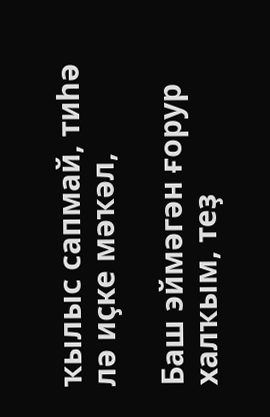ҡылыс сапмай, тиһә лә иҫке мәҡәл,

Баш эймәгән ғорур халҡым, теҙ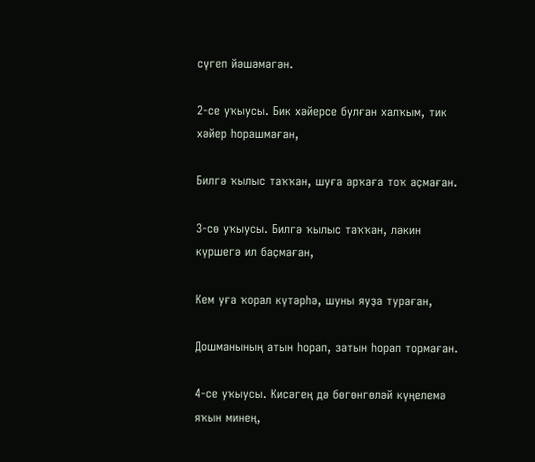сүгеп йәшәмәгән.

2-се уҡыусы. Бик хәйерсе булған халҡым, тик хәйер һорашмаған,

Билгә ҡылыс таҡҡан, шуға арҡаға тоҡ аҫмаған.

3-сө уҡыусы. Билгә ҡылыс таҡҡан, ләкин күршегә ил баҫмаған,

Кем уға ҡорал күтәрһә, шуны яуҙа тураған,

Дошманының атын һорап, затын һорап тормаған.

4-се уҡыусы. Кисәгең дә бөгөнгөләй күңелемә яҡын минең,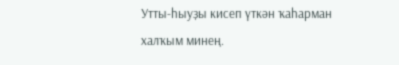Утты-һыуҙы кисеп үткән ҡаһарман халҡым минең.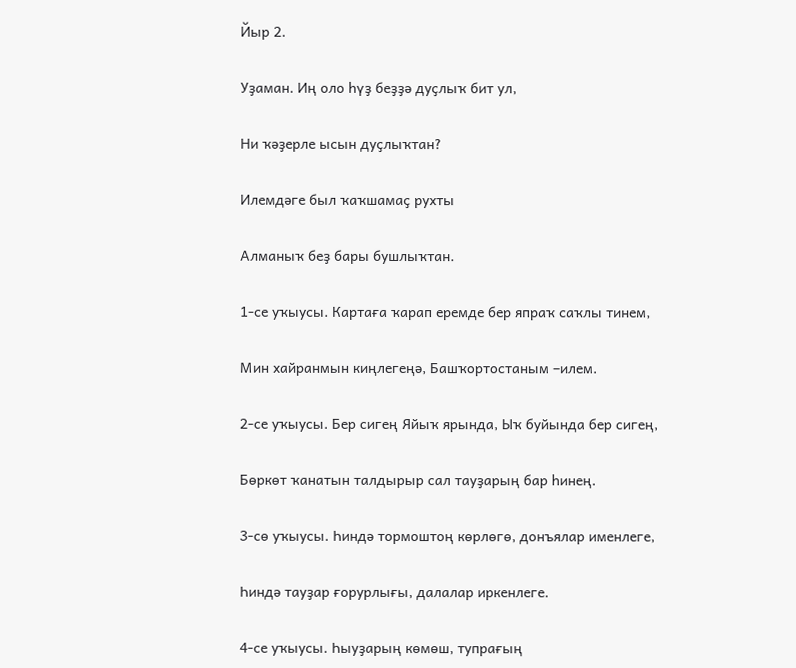Йыр 2.

Уҙаман. Иң оло һүҙ беҙҙә дуҫлыҡ бит ул,

Ни ҡәҙерле ысын дуҫлыҡтан?

Илемдәге был ҡаҡшамаҫ рухты

Алманыҡ беҙ бары бушлыҡтан.

1-се уҡыусы. Картаға ҡарап еремде бер япраҡ саҡлы тинем,

Мин хайранмын киңлегеңә, Башҡортостаным –илем.

2-се уҡыусы. Бер сигең Яйыҡ ярында, Ыҡ буйында бер сигең,

Бөркөт ҡанатын талдырыр сал тауҙарың бар һинең.

3-сө уҡыусы. Һиндә тормоштоң көрлөгө, донъялар именлеге,

Һиндә тауҙар ғорурлығы, далалар иркенлеге.

4-се уҡыусы. Һыуҙарың көмөш, тупрағың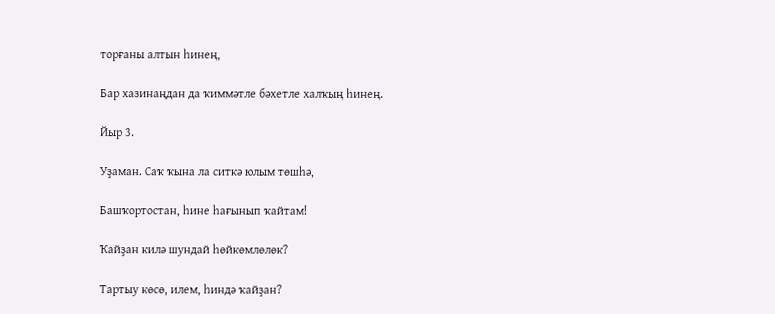торғаны алтын һинең,

Бар хазинаңдан да ҡиммәтле бәхетле халҡың һинең.

Йыр 3.

Уҙаман. Саҡ ҡына ла ситкә юлым төшһә,

Башҡортостан, һине һағынып ҡайтам!

Ҡайҙан килә шундай һөйкөмлөлөк?

Тартыу көсө, илем, һиндә ҡайҙан?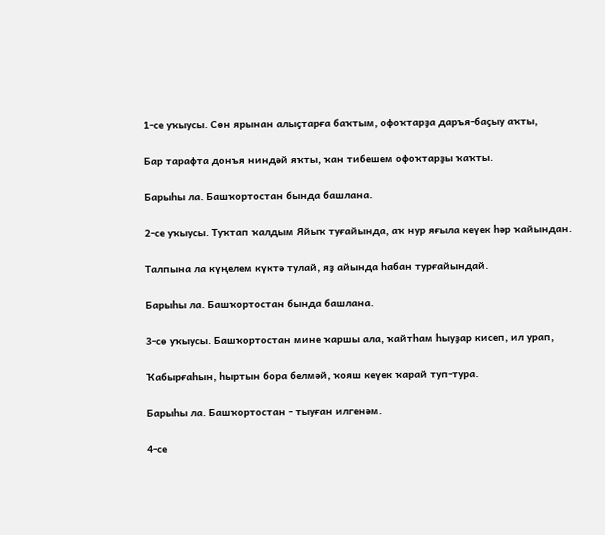1-се уҡыусы. Сөн ярынан алыҫтарға баҡтым, офоҡтарҙа даръя-баҫыу аҡты,

Бар тарафта донъя ниндәй яҡты, ҡан тибешем офоҡтарҙы ҡаҡты.

Барыһы ла. Башҡортостан бында башлана.

2-се уҡыусы. Туҡтап ҡалдым Яйыҡ туғайында, аҡ нур яғыла кеүек һәр ҡайындан.

Талпына ла күңелем күктә тулай, яҙ айында һабан турғайындай.

Барыһы ла. Башҡортостан бында башлана.

3-сө уҡыусы. Башҡортостан мине ҡаршы ала, ҡайтһам һыуҙар кисеп, ил урап,

Ҡабырғаһын, һыртын бора белмәй, ҡояш кеүек ҡарай туп-тура.

Барыһы ла. Башҡортостан - тыуған илгенәм.

4-се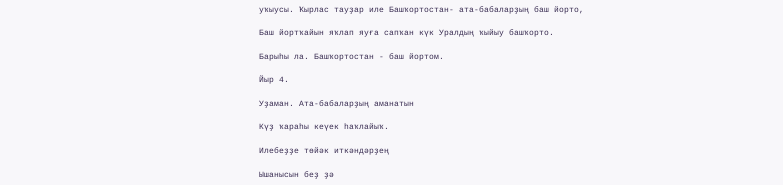уҡыусы. Ҡырлас тауҙар иле Башҡортостан- ата-бабаларҙың баш йорто,

Баш йортҡайын яҡлап яуға сапҡан күк Уралдың ҡыйыу башҡорто.

Барыһы ла. Башҡортостан - баш йортом.

Йыр 4.

Уҙаман. Ата-бабаларҙың аманатын

Күҙ ҡараһы кеүек һаҡлайыҡ.

Илебеҙҙе төйәк иткәндәрҙең

Ышанысын беҙ ҙә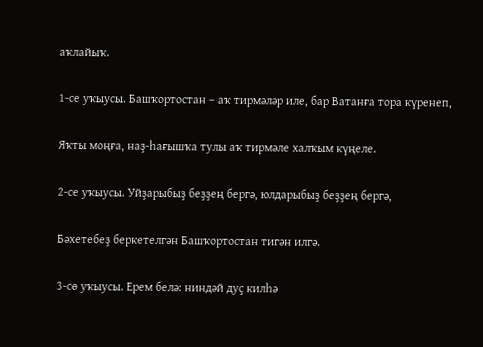аҡлайыҡ.

1-се уҡыусы. Башҡортостан – аҡ тирмәләр иле, бар Ватанға тора күренеп,

Яҡты моңға, наҙ-һағышҡа тулы аҡ тирмәле халҡым күңеле.

2-се уҡыусы. Уйҙарыбыҙ беҙҙең бергә, юлдарыбыҙ беҙҙең бергә,

Бәхетебеҙ беркетелгән Башҡортостан тигән илгә.

3-сө уҡыусы. Ерем белә: ниндәй дуҫ килһә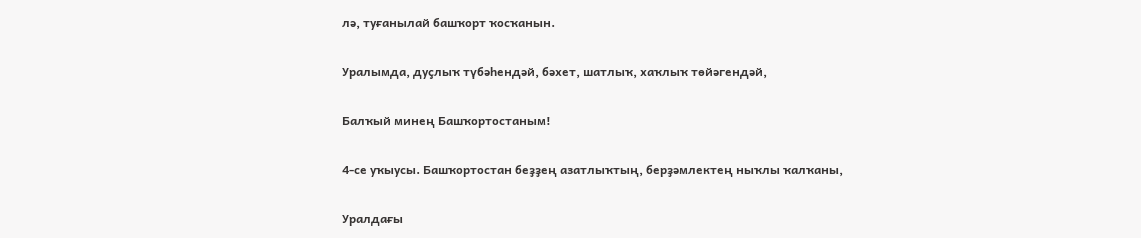лә, туғанылай башҡорт ҡосҡанын.

Уралымда, дуҫлыҡ түбәһендәй, бәхет, шатлыҡ, хаҡлыҡ төйәгендәй,

Балҡый минең Башҡортостаным!

4-се уҡыусы. Башҡортостан беҙҙең азатлыҡтың, берҙәмлектең ныҡлы ҡалҡаны,

Уралдағы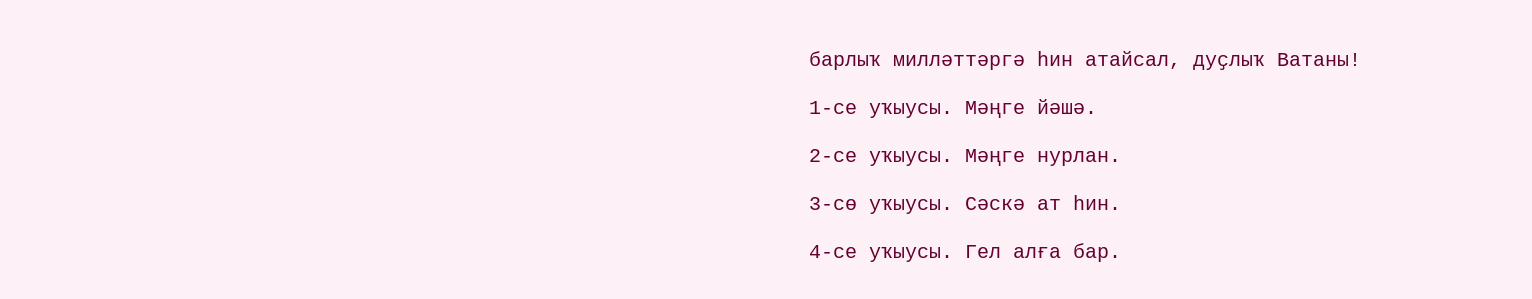барлыҡ милләттәргә һин атайсал, дуҫлыҡ Ватаны!

1-се уҡыусы. Мәңге йәшә.

2-се уҡыусы. Мәңге нурлан.

3-сө уҡыусы. Сәскә ат һин.

4-се уҡыусы. Гел алға бар.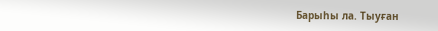Барыһы ла. Тыуған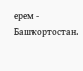ерем - Башҡортостан.